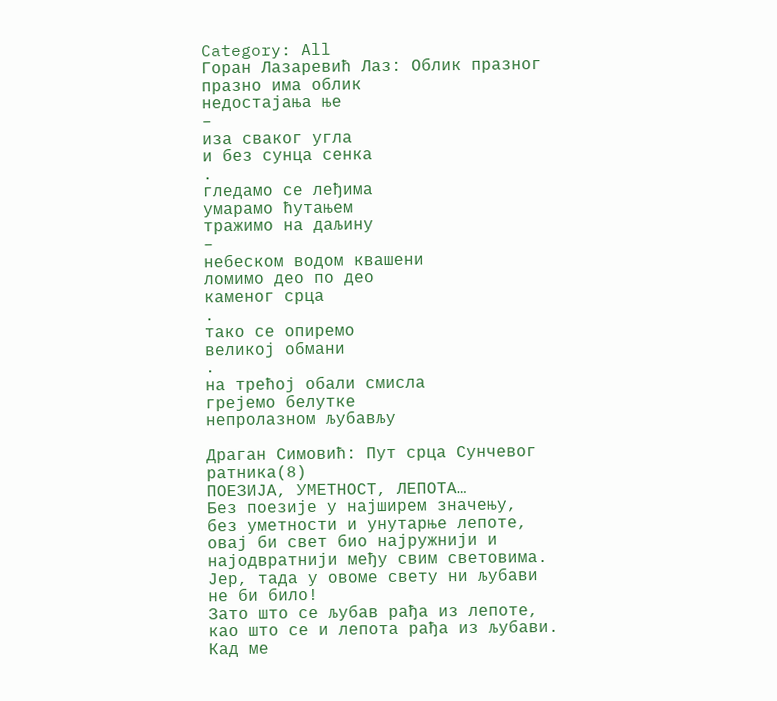Category: All
Горан Лазаревић Лаз: Облик празног
празно има облик
недостајања ње
–
иза сваког угла
и без сунца сенка
.
гледамо се леђима
умарамо ћутањем
тражимо на даљину
–
небеском водом квашени
ломимо део по део
каменог срца
.
тако се опиремо
великој обмани
.
на трећој обали смисла
грејемо белутке
непролазном љубављу

Драган Симовић: Пут срца Сунчевог ратника(8)
ПОЕЗИЈА, УМЕТНОСТ, ЛЕПОТА…
Без поезије у најширем значењу,
без уметности и унутарње лепоте,
овај би свет био најружнији и
најодвратнији међу свим световима.
Јер, тада у овоме свету ни љубави
не би било!
Зато што се љубав рађа из лепоте,
као што се и лепота рађа из љубави.
Кад ме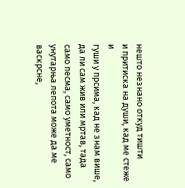нешто незнано откуд тишти
и притиска на души, кад ме стеже и
гуши у прсима, кад не знам више,
да ли сам жив или мртав, тада
само песма, само уметност, само
унутарња лепота може да ме
васкрсне,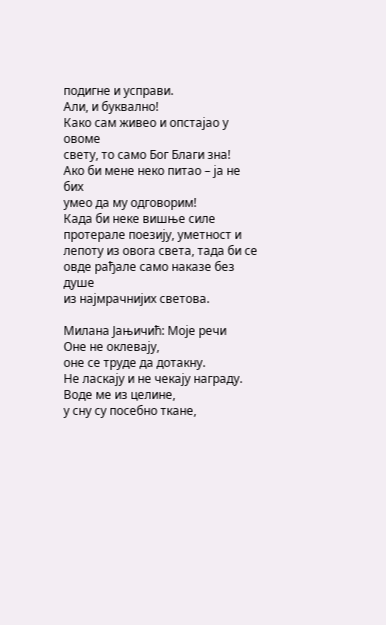подигне и усправи.
Али, и буквално!
Како сам живео и опстајао у овоме
свету, то само Бог Благи зна!
Ако би мене неко питао – ја не бих
умео да му одговорим!
Када би неке вишње силе
протерале поезију, уметност и
лепоту из овога света, тада би се
овде рађале само наказе без душе
из најмрачнијих светова.

Милана Јањичић: Моје речи
Оне не оклевају,
оне се труде да дотакну.
Не ласкају и не чекају награду.
Воде ме из целине,
у сну су посебно ткане,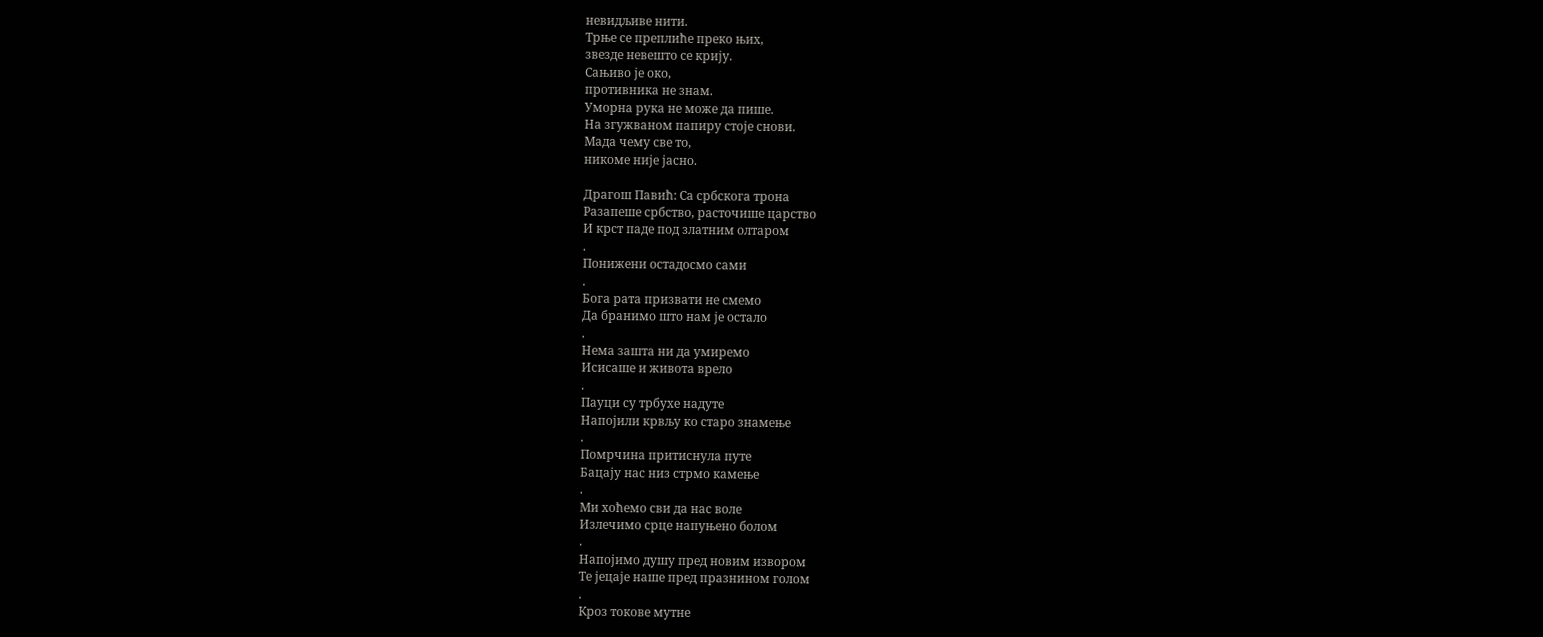невидљиве нити.
Трње се преплиће преко њих,
звезде невешто се крију.
Сањиво је око,
противника не знам.
Уморна рука не може да пише.
На згужваном папиру стоје снови.
Мада чему све то,
никоме није јасно.

Драгош Павић: Са србскога трона
Разапеше србство, расточише царство
И крст паде под златним олтаром
.
Понижени остадосмо сами
.
Бога рата призвати не смемо
Да бранимо што нам је остало
.
Нема зашта ни да умиремо
Исисаше и живота врело
.
Пауци су трбухе надуте
Напојили крвљу ко старо знамење
.
Помрчина притиснула путе
Бацају нас низ стрмо камење
.
Ми хоћемо сви да нас воле
Излечимо срце напуњено болом
.
Напојимо душу пред новим извором
Те јецаје наше пред празнином голом
.
Кроз токове мутне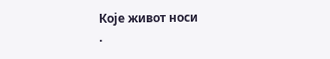Које живот носи
.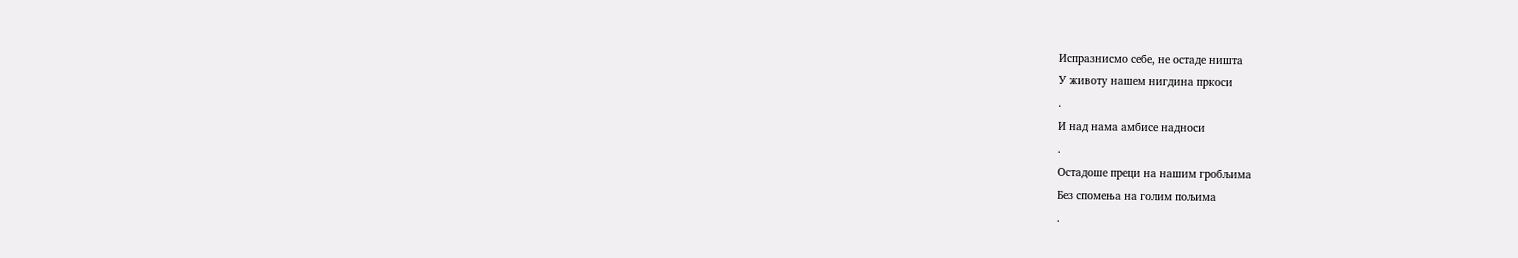Испразнисмо себе, не остаде ништа
У животу нашем нигдина пркоси
.
И над нама амбисе надноси
.
Остадоше преци на нашим гробљима
Без спомења на голим пољима
.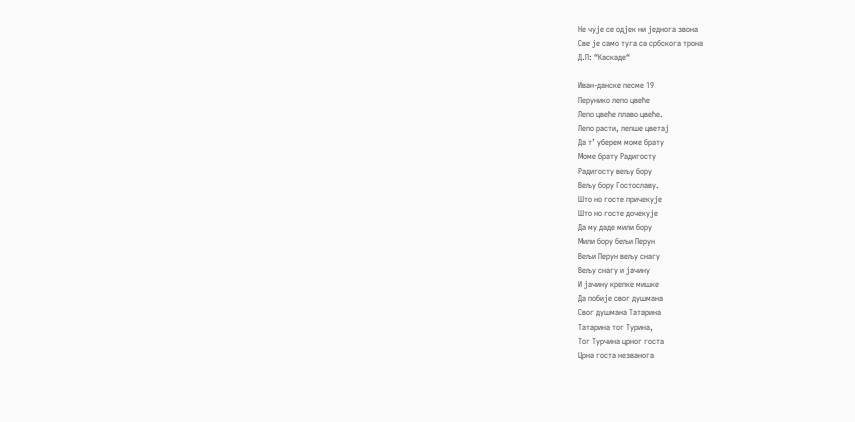Не чује се одјек ни једнога звона
Све је само туга са србскога трона
Д.П: “Каскаде“

Иван-данске песме 19
Перунико лепо цвеће
Лепо цвеће плаво цвеће.
Лепо расти, лепше цветај
Да т’ уберем моме брату
Моме брату Радигосту
Радигосту вељу бору
Вељу бору Гостославу.
Што но госте причекује
Што но госте дочекује
Да му даде мили бору
Мили бору бељи Перун
Вељи Перун вељу снагу
Вељу снагу и јачину
И јачину крепке мишке
Да побије свог душмана
Свог душмана Татарина
Татарина тог Турина,
Тог Турчина црног госта
Црна госта незванога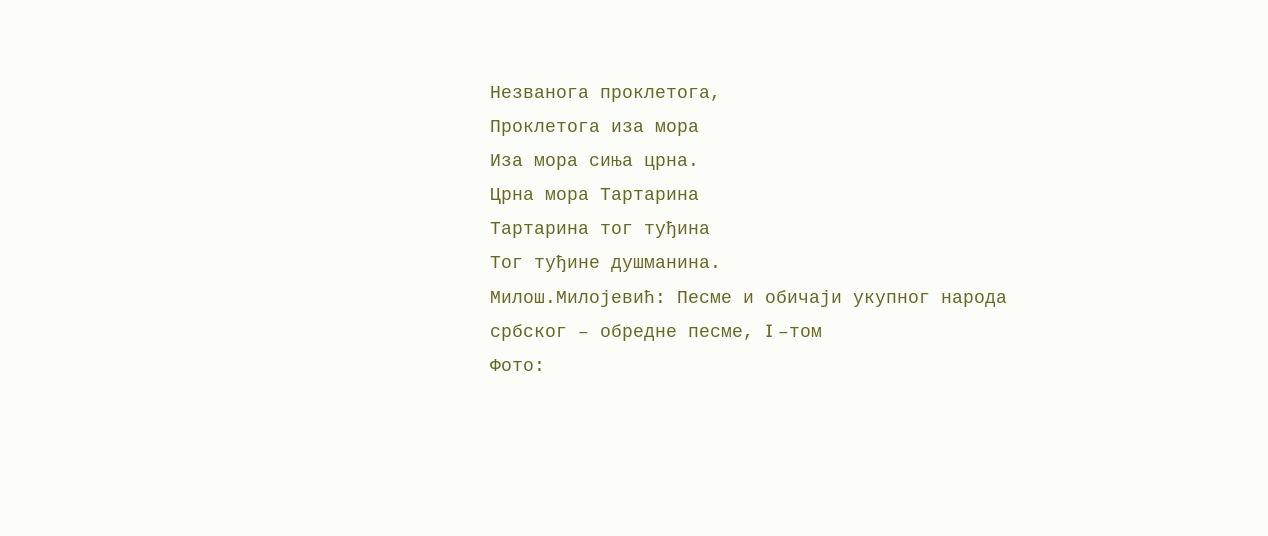Незванога проклетога,
Проклетога иза мора
Иза мора сиња црна.
Црна мора Тартарина
Тартарина тог туђина
Тог туђине душманина.
Милош.Милојевић: Песме и обичаји укупног народа
србског – обредне песме, I –том
Фото: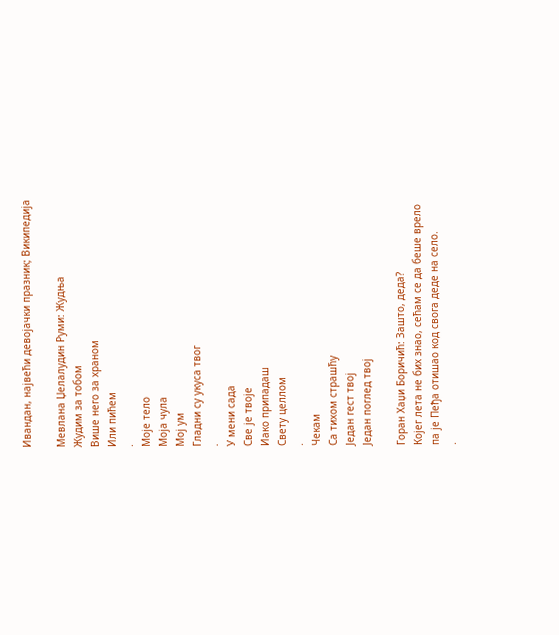Ивандан, највећи девојачки празник; Википедија

Мевлана Џелалудин Руми: Жудња
Жудим за тобом
Више него за храном
Или пићем
.
Моје тело
Моја чула
Мој ум
Гладни су укуса твог
.
У мени сада
Све је твоје
Иако припадаш
Свету целлом
.
Чекам
Са тихом страшћу
Један гест твој
Један поглед твој

Горан Хаџи Боричић: Зашто, деда?
Којег лета не бих знао, сећам се да беше врело
па је Пеђа отишао код свога деде на село.
.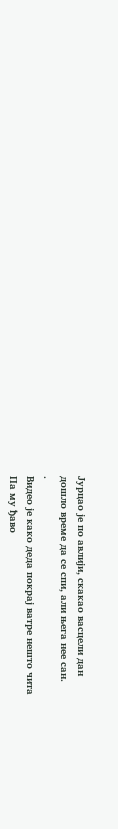Јурцао је по авлији, скакао васцели дан
дошло време да се спи, али њега нее сан.
.
Видео је како деда покрај ватре нешто чита
Па му ђаво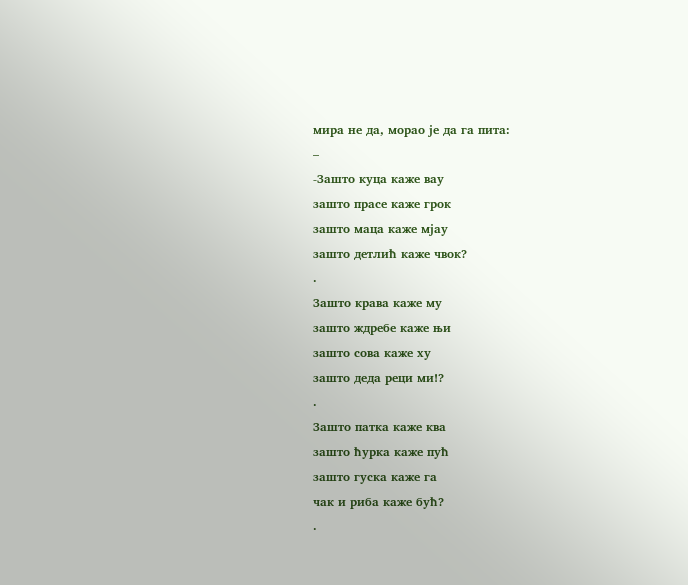мира не да, морао је да га пита:
–
-Зашто куца каже вау
зашто прасе каже грок
зашто маца каже мјау
зашто детлић каже чвок?
.
Зашто крава каже му
зашто ждребе каже њи
зашто сова каже ху
зашто деда реци ми!?
.
Зашто патка каже ква
зашто ћурка каже пућ
зашто гуска каже га
чак и риба каже бућ?
.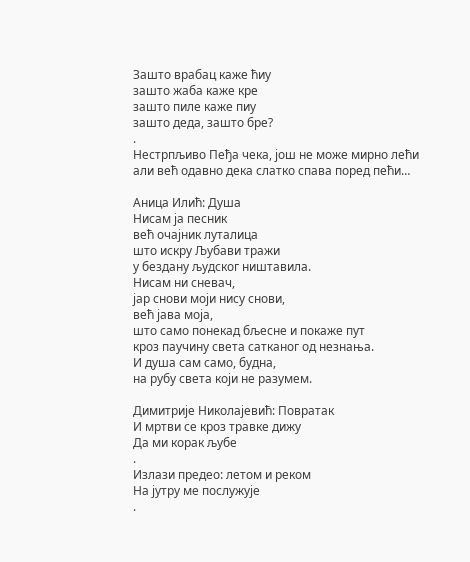Зашто врабац каже ћиу
зашто жаба каже кре
зашто пиле каже пиу
зашто деда, зашто бре?
.
Нестрпљиво Пеђа чека, још не може мирно лећи
али већ одавно дека слатко спава поред пећи…

Аница Илић: Душа
Нисам ја песник
већ очајник луталица
што искру Љубави тражи
у бездану људског ништавила.
Нисам ни сневач,
јар снови моји нису снови,
већ јава моја,
што само понекад бљесне и покаже пут
кроз паучину света сатканог од незнања.
И душа сам само, будна,
на рубу света који не разумем.

Димитрије Николајевић: Повратак
И мртви се кроз травке дижу
Да ми корак љубе
.
Излази предео: летом и реком
На јутру ме послужује
.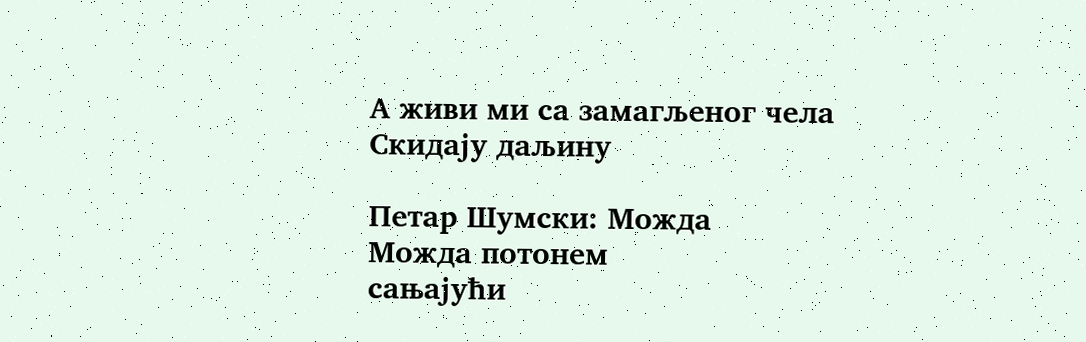А живи ми са замагљеног чела
Скидају даљину

Петар Шумски: Можда
Можда потонем
сањајући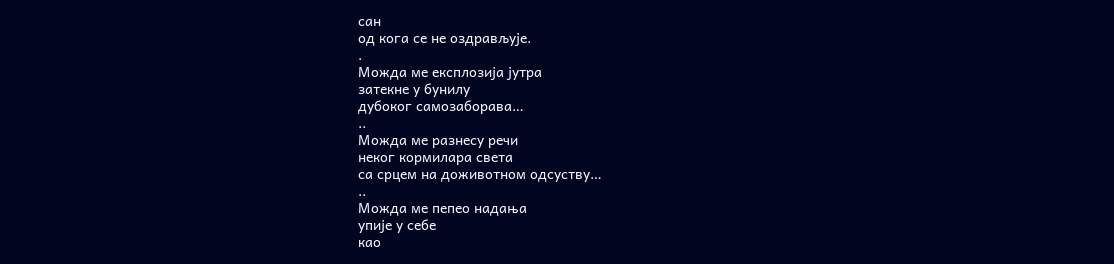сан
од кога се не оздрављује.
.
Можда ме експлозија јутра
затекне у бунилу
дубоког самозаборава…
..
Можда ме разнесу речи
неког кормилара света
са срцем на доживотном одсуству…
..
Можда ме пепео надања
упије у себе
као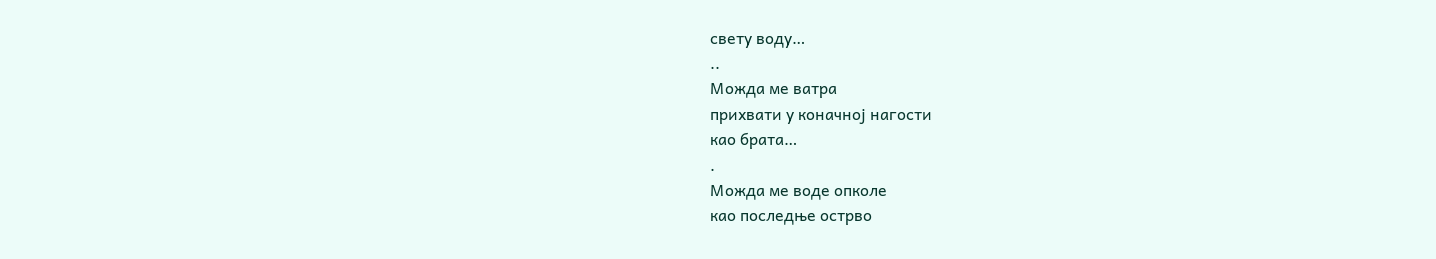свету воду…
..
Можда ме ватра
прихвати у коначној нагости
као брата…
.
Можда ме воде опколе
као последње острво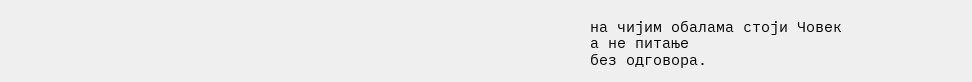на чијим обалама стоји Човек
а не питање
без одговора.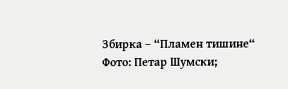Збирка – “Пламен тишине“
Фото: Петар Шумски;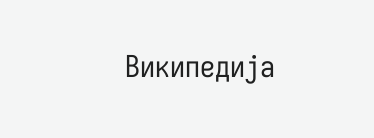Википедија